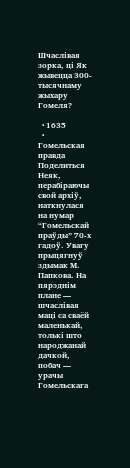Шчаслівая зорка, ці Як жывецца 300-тысячнаму жыхару Гомеля?

  • 1635
  • Гомельская правда
Поделиться
Неяк, перабіраючы свой архіў, наткнулася на нумар “Гомельскай праўды” 70-х гадоў. Увагу прыцягнуў здымак М. Папкова. На пярэднім плане — шчаслівая маці са сваёй маленькай, толькі што народжанай дачкой, побач — урачы Гомельскага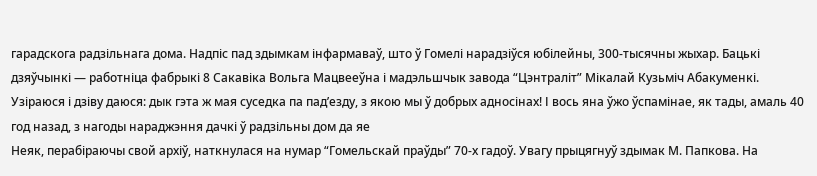гарадскога радзільнага дома. Надпіс пад здымкам інфармаваў, што ў Гомелі нарадзіўся юбілейны, 300-тысячны жыхар. Бацькі дзяўчынкі — работніца фабрыкі 8 Сакавіка Вольга Мацвееўна і мадэльшчык завода “Цэнтраліт” Мікалай Кузьміч Абакуменкі. Узіраюся і дзіву даюся: дык гэта ж мая суседка па пад’езду, з якою мы ў добрых адносінах! І вось яна ўжо ўспамінае, як тады, амаль 40 год назад, з нагоды нараджэння дачкі ў радзільны дом да яе
Неяк, перабіраючы свой архіў, наткнулася на нумар “Гомельскай праўды” 70-х гадоў. Увагу прыцягнуў здымак М. Папкова. На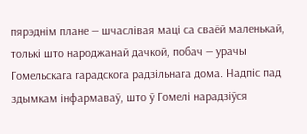пярэднім плане — шчаслівая маці са сваёй маленькай, толькі што народжанай дачкой, побач — урачы Гомельскага гарадскога радзільнага дома. Надпіс пад здымкам інфармаваў, што ў Гомелі нарадзіўся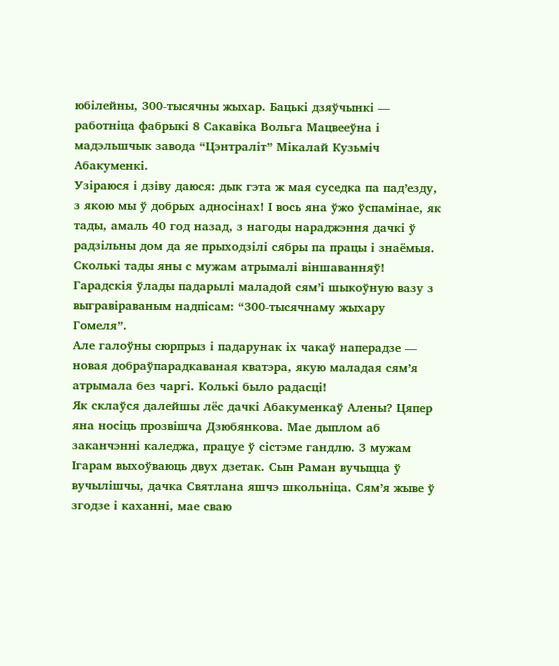юбілейны, 300-тысячны жыхар. Бацькі дзяўчынкі — работніца фабрыкі 8 Сакавіка Вольга Мацвееўна і мадэльшчык завода “Цэнтраліт” Мікалай Кузьміч Абакуменкі.
Узіраюся і дзіву даюся: дык гэта ж мая суседка па пад’езду, з якою мы ў добрых адносінах! І вось яна ўжо ўспамінае, як тады, амаль 40 год назад, з нагоды нараджэння дачкі ў радзільны дом да яе прыходзілі сябры па працы і знаёмыя. Сколькі тады яны с мужам атрымалі віншаванняў! Гарадскія ўлады падарылі маладой сям’і шыкоўную вазу з выгравіраваным надпісам: “300-тысячнаму жыхару Гомеля”.
Але галоўны сюрпрыз і падарунак іх чакаў наперадзе — новая добраўпарадкаваная кватэра, якую маладая сям’я атрымала без чаргі. Колькі было радасці!
Як склаўся далейшы лёс дачкі Абакуменкаў Алены? Цяпер яна носіць прозвішча Дзюбянкова. Мае дыплом аб заканчэнні каледжа, працуе ў сістэме гандлю. З мужам Ігарам выхоўваюць двух дзетак. Сын Раман вучыцца ў вучылішчы, дачка Святлана яшчэ школьніца. Сям’я жыве ў згодзе і каханні, мае сваю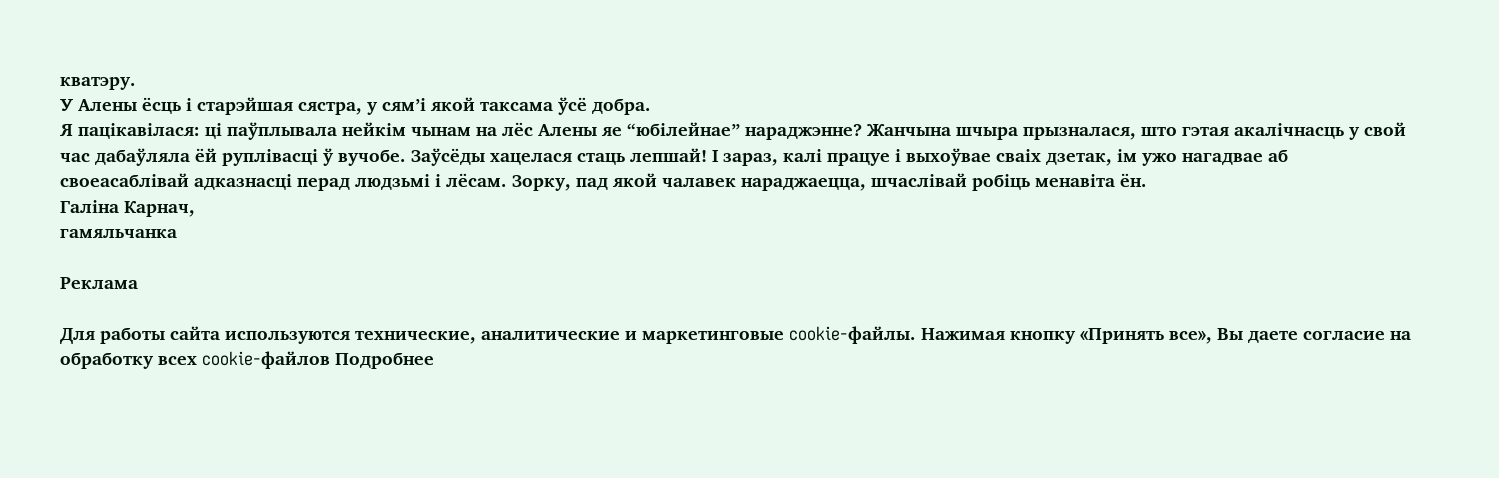кватэру.
У Алены ёсць і старэйшая сястра, у сям’і якой таксама ўсё добра.
Я пацікавілася: ці паўплывала нейкім чынам на лёс Алены яе “юбілейнае” нараджэнне? Жанчына шчыра прызналася, што гэтая акалічнасць у свой час дабаўляла ёй руплівасці ў вучобе. Заўсёды хацелася стаць лепшай! І зараз, калі працуе і выхоўвае сваіх дзетак, ім ужо нагадвае аб своеасаблівай адказнасці перад людзьмі і лёсам. Зорку, пад якой чалавек нараджаецца, шчаслівай робіць менавіта ён.
Галіна Карнач,
гамяльчанка

Реклама

Для работы сайта используются технические, аналитические и маркетинговые cookie-файлы. Нажимая кнопку «Принять все», Вы даете согласие на обработку всех cookie-файлов Подробнее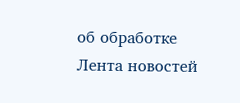об обработке
Лента новостей